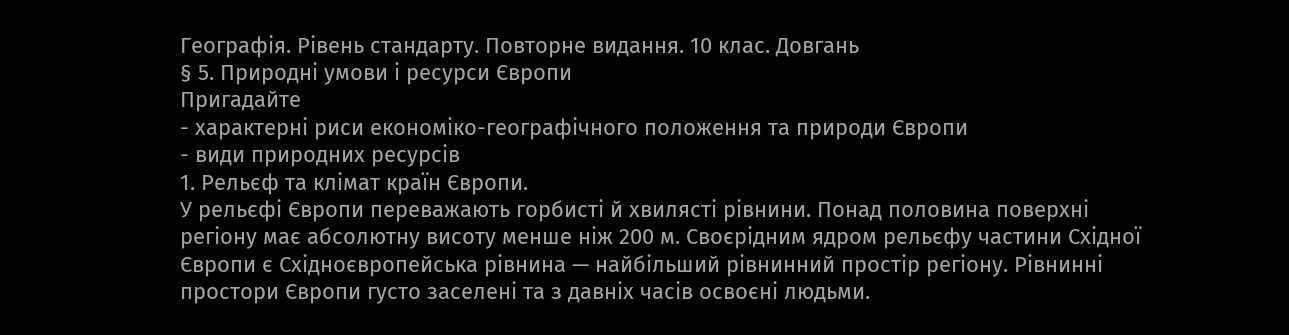Географія. Рівень стандарту. Повторне видання. 10 клас. Довгань
§ 5. Природні умови і ресурси Європи
Пригадайте
- характерні риси економіко-географічного положення та природи Європи
- види природних ресурсів
1. Рельєф та клімат країн Європи.
У рельєфі Європи переважають горбисті й хвилясті рівнини. Понад половина поверхні регіону має абсолютну висоту менше ніж 200 м. Своєрідним ядром рельєфу частини Східної Європи є Східноєвропейська рівнина — найбільший рівнинний простір регіону. Рівнинні простори Європи густо заселені та з давніх часів освоєні людьми.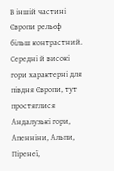В іншій частині Європи рельєф більш контрастний. Середні й високі гори характерні для півдня Європи, тут простяглися Андалузькі гори, Апенніни, Альпи, Піренеї,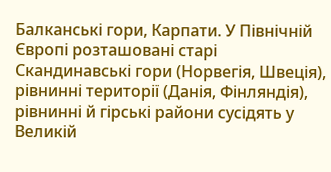Балканські гори, Карпати. У Північній Європі розташовані старі Скандинавські гори (Норвегія, Швеція), рівнинні території (Данія, Фінляндія), рівнинні й гірські райони сусідять у Великій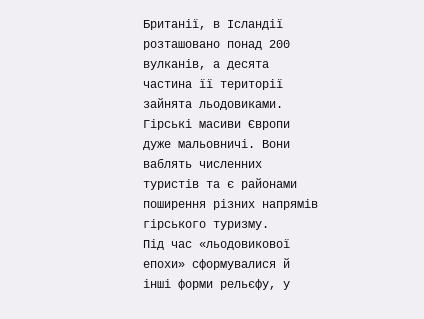Британії, в Ісландії розташовано понад 200 вулканів, а десята частина її території зайнята льодовиками.
Гірські масиви Європи дуже мальовничі. Вони ваблять численних туристів та є районами поширення різних напрямів гірського туризму.
Під час «льодовикової епохи» сформувалися й інші форми рельєфу, у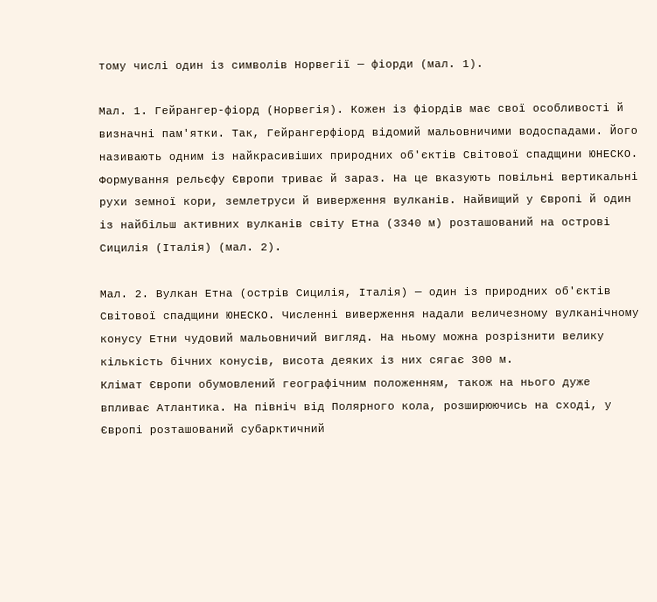тому числі один із символів Норвегії — фіорди (мал. 1).

Мал. 1. Гейрангер-фіорд (Норвегія). Кожен із фіордів має свої особливості й визначні пам'ятки. Так, Гейрангерфіорд відомий мальовничими водоспадами. Його називають одним із найкрасивіших природних об'єктів Світової спадщини ЮНЕСКО.
Формування рельєфу Європи триває й зараз. На це вказують повільні вертикальні рухи земної кори, землетруси й виверження вулканів. Найвищий у Європі й один із найбільш активних вулканів світу Етна (3340 м) розташований на острові Сицилія (Італія) (мал. 2).

Мал. 2. Вулкан Етна (острів Сицилія, Італія) — один із природних об'єктів Світової спадщини ЮНЕСКО. Численні виверження надали величезному вулканічному конусу Етни чудовий мальовничий вигляд. На ньому можна розрізнити велику кількість бічних конусів, висота деяких із них сягає 300 м.
Клімат Європи обумовлений географічним положенням, також на нього дуже впливає Атлантика. На північ від Полярного кола, розширюючись на сході, у Європі розташований субарктичний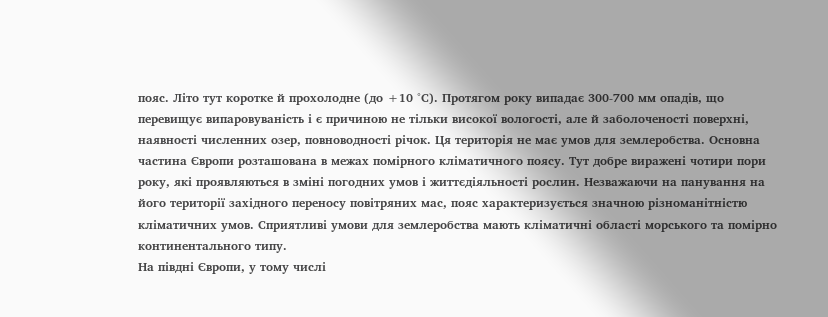пояс. Літо тут коротке й прохолодне (до +10 °С). Протягом року випадає 300-700 мм опадів, що перевищує випаровуваність і є причиною не тільки високої вологості, але й заболоченості поверхні, наявності численних озер, повноводності річок. Ця територія не має умов для землеробства. Основна частина Європи розташована в межах помірного кліматичного поясу. Тут добре виражені чотири пори року, які проявляються в зміні погодних умов і життєдіяльності рослин. Незважаючи на панування на його території західного переносу повітряних мас, пояс характеризується значною різноманітністю кліматичних умов. Сприятливі умови для землеробства мають кліматичні області морського та помірно континентального типу.
На півдні Європи, у тому числі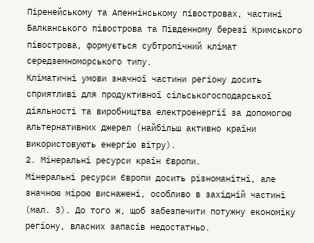Піренейському та Апеннінському півостровах, частині Балканського півострова та Південному березі Кримського півострова, формується субтропічний клімат середземноморського типу.
Кліматичні умови значної частини регіону досить сприятливі для продуктивної сільськогосподарської діяльності та виробництва електроенергії за допомогою альтернативних джерел (найбільш активно країни використовують енергію вітру).
2. Мінеральні ресурси країн Європи.
Мінеральні ресурси Європи досить різноманітні, але значною мірою виснажені, особливо в західній частині (мал. 3). До того ж, щоб забезпечити потужну економіку регіону, власних запасів недостатньо.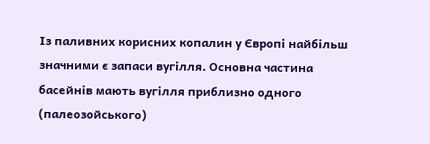Із паливних корисних копалин у Європі найбільш значними є запаси вугілля. Основна частина басейнів мають вугілля приблизно одного (палеозойського)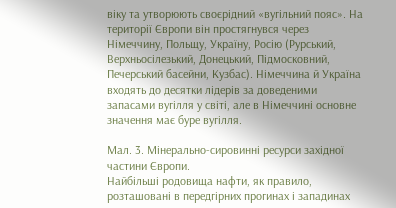віку та утворюють своєрідний «вугільний пояс». На території Європи він простягнувся через Німеччину, Польщу, Україну, Росію (Рурський, Верхньосілезький, Донецький, Підмосковний, Печерський басейни, Кузбас). Німеччина й Україна входять до десятки лідерів за доведеними запасами вугілля у світі, але в Німеччині основне значення має буре вугілля.

Мал. 3. Мінерально-сировинні ресурси західної частини Європи.
Найбільші родовища нафти, як правило, розташовані в передгірних прогинах і западинах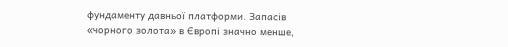фундаменту давньої платформи. Запасів «чорного золота» в Європі значно менше,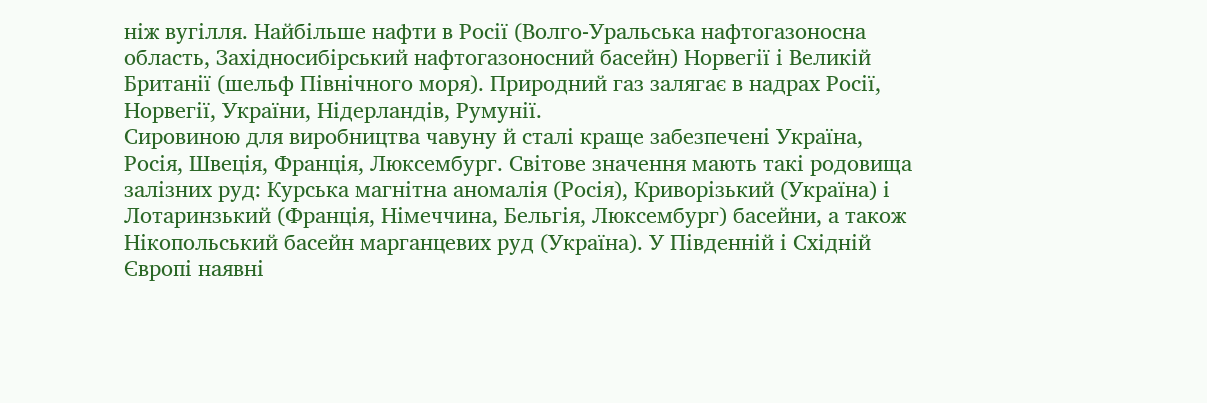ніж вугілля. Найбільше нафти в Росії (Волго-Уральська нафтогазоносна область, Західносибірський нафтогазоносний басейн) Норвегії і Великій Британії (шельф Північного моря). Природний газ залягає в надрах Росії, Норвегії, України, Нідерландів, Румунії.
Сировиною для виробництва чавуну й сталі краще забезпечені Україна, Росія, Швеція, Франція, Люксембург. Світове значення мають такі родовища залізних руд: Курська магнітна аномалія (Росія), Криворізький (Україна) і Лотаринзький (Франція, Німеччина, Бельгія, Люксембург) басейни, а також Нікопольський басейн марганцевих руд (Україна). У Південній і Східній Європі наявні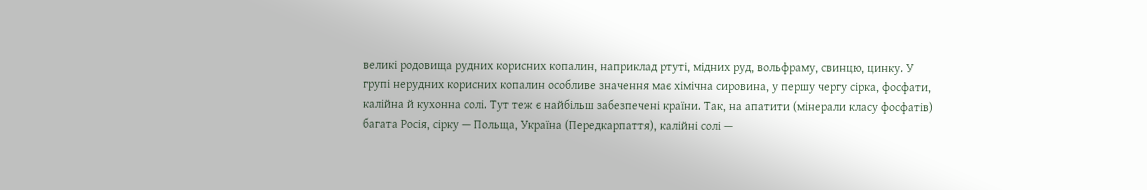великі родовища рудних корисних копалин, наприклад ртуті, мідних руд, вольфраму, свинцю, цинку. У групі нерудних корисних копалин особливе значення має хімічна сировина, у першу чергу сірка, фосфати, калійна й кухонна солі. Тут теж є найбільш забезпечені країни. Так, на апатити (мінерали класу фосфатів) багата Росія, сірку — Польща, Україна (Передкарпаття), калійні солі —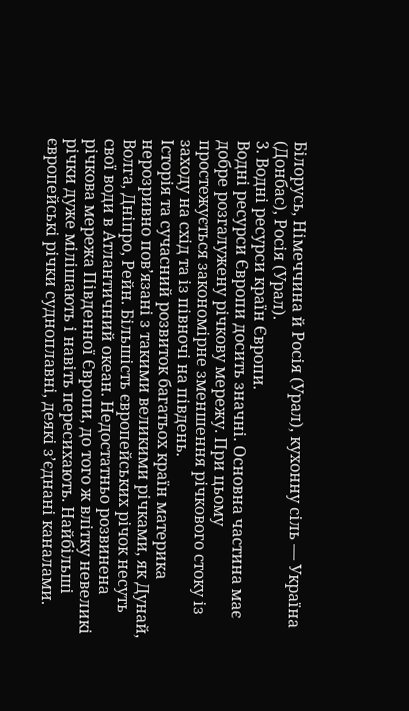Білорусь, Німеччина й Росія (Урал), кухонну сіль — Україна (Донбас), Росія (Урал).
3. Водні ресурси країн Європи.
Водні ресурси Європи досить значні. Основна частина має добре розгалужену річкову мережу. При цьому простежується закономірне зменшення річкового стоку із заходу на схід та із півночі на південь.
Історія та сучасний розвиток багатьох країн материка нерозривно пов’язані з такими великими річками, як Дунай, Волга, Дніпро, Рейн. Більшість європейських річок несуть свої води в Атлантичний океан. Недостатньо розвинена річкова мережа Південної Європи, до того ж влітку невеликі річки дуже мілішають і навіть пересихають. Найбільші європейські річки судноплавні, деякі з’єднані каналами.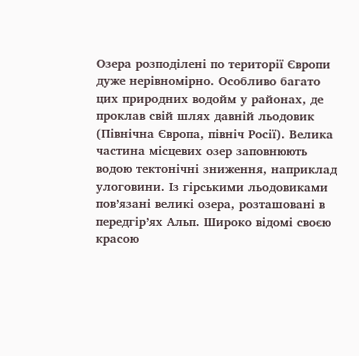Озера розподілені по території Європи дуже нерівномірно. Особливо багато цих природних водойм у районах, де проклав свій шлях давній льодовик (Північна Європа, північ Росії). Велика частина місцевих озер заповнюють водою тектонічні зниження, наприклад улоговини. Із гірськими льодовиками пов’язані великі озера, розташовані в передгір’ях Альп. Широко відомі своєю красою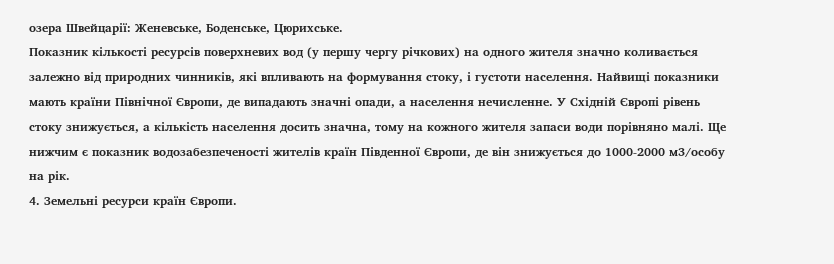озера Швейцарії: Женевське, Боденське, Цюрихське.
Показник кількості ресурсів поверхневих вод (у першу чергу річкових) на одного жителя значно коливається залежно від природних чинників, які впливають на формування стоку, і густоти населення. Найвищі показники мають країни Північної Європи, де випадають значні опади, а населення нечисленне. У Східній Європі рівень стоку знижується, а кількість населення досить значна, тому на кожного жителя запаси води порівняно малі. Ще нижчим є показник водозабезпеченості жителів країн Південної Європи, де він знижується до 1000-2000 м3/особу на рік.
4. Земельні ресурси країн Європи.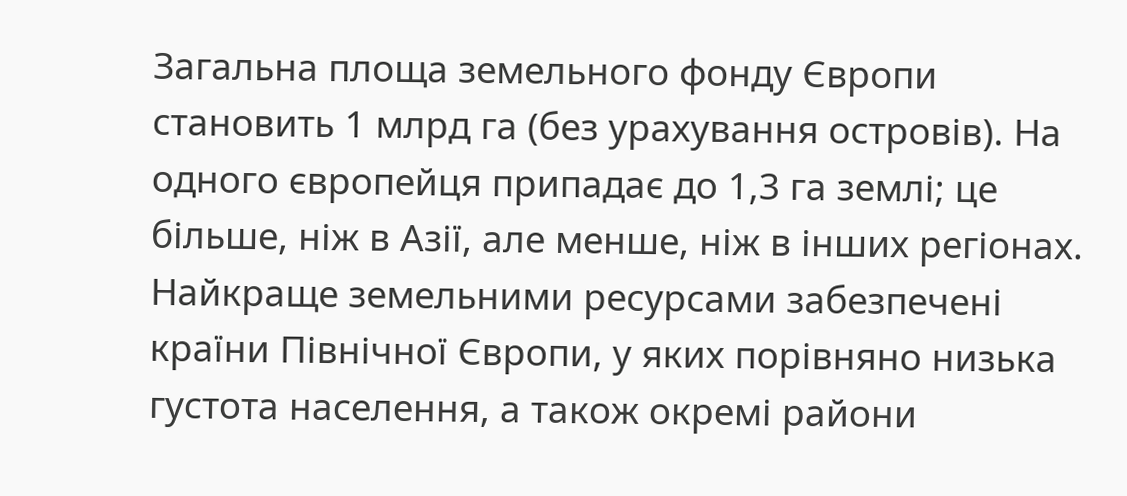Загальна площа земельного фонду Європи становить 1 млрд га (без урахування островів). На одного європейця припадає до 1,3 га землі; це більше, ніж в Азії, але менше, ніж в інших регіонах. Найкраще земельними ресурсами забезпечені країни Північної Європи, у яких порівняно низька густота населення, а також окремі райони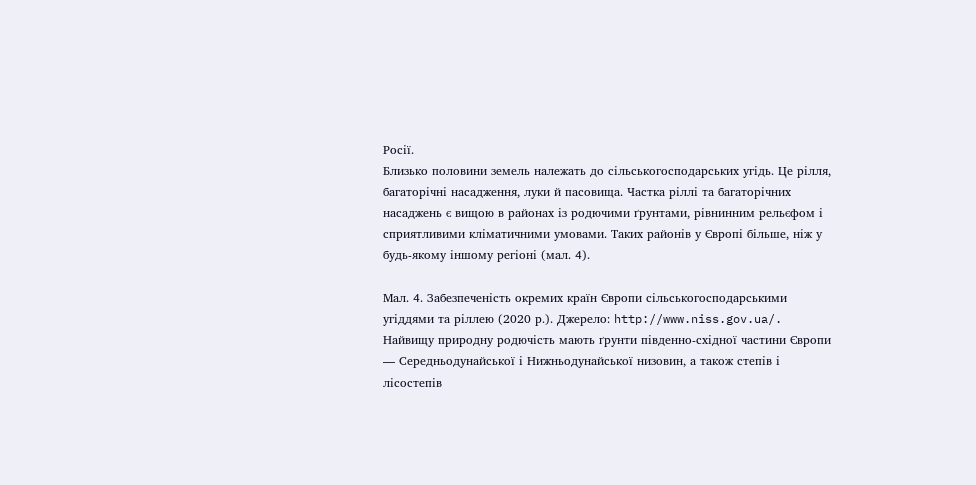Росії.
Близько половини земель належать до сільськогосподарських угідь. Це рілля, багаторічні насадження, луки й пасовища. Частка ріллі та багаторічних насаджень є вищою в районах із родючими ґрунтами, рівнинним рельєфом і сприятливими кліматичними умовами. Таких районів у Європі більше, ніж у будь-якому іншому регіоні (мал. 4).

Мал. 4. Забезпеченість окремих країн Європи сільськогосподарськими угіддями та ріллею (2020 р.). Джерело: http://www.niss.gov.ua/.
Найвищу природну родючість мають ґрунти південно-східної частини Європи — Середньодунайської і Нижньодунайської низовин, а також степів і лісостепів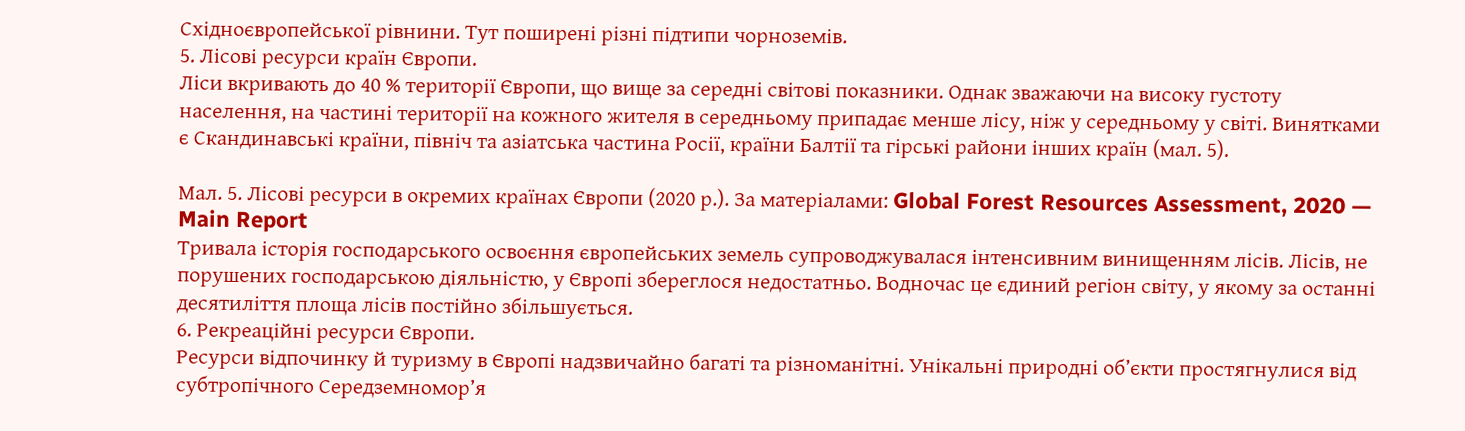Східноєвропейської рівнини. Тут поширені різні підтипи чорноземів.
5. Лісові ресурси країн Європи.
Ліси вкривають до 40 % території Європи, що вище за середні світові показники. Однак зважаючи на високу густоту населення, на частині території на кожного жителя в середньому припадає менше лісу, ніж у середньому у світі. Винятками є Скандинавські країни, північ та азіатська частина Росії, країни Балтії та гірські райони інших країн (мал. 5).

Мал. 5. Лісові ресурси в окремих країнах Європи (2020 р.). За матеріалами: Global Forest Resources Assessment, 2020 — Main Report
Тривала історія господарського освоєння європейських земель супроводжувалася інтенсивним винищенням лісів. Лісів, не порушених господарською діяльністю, у Європі збереглося недостатньо. Водночас це єдиний регіон світу, у якому за останні десятиліття площа лісів постійно збільшується.
6. Рекреаційні ресурси Європи.
Ресурси відпочинку й туризму в Європі надзвичайно багаті та різноманітні. Унікальні природні об’єкти простягнулися від субтропічного Середземномор’я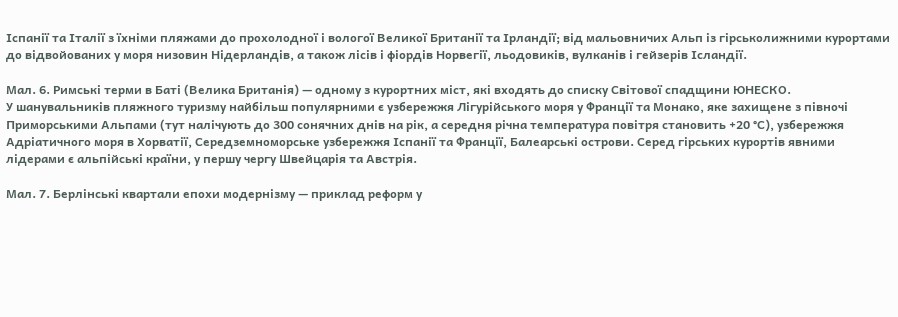Іспанії та Італії з їхніми пляжами до прохолодної і вологої Великої Британії та Ірландії; від мальовничих Альп із гірськолижними курортами до відвойованих у моря низовин Нідерландів, а також лісів і фіордів Норвегії, льодовиків, вулканів і гейзерів Ісландії.

Мал. 6. Римські терми в Баті (Велика Британія) — одному з курортних міст, які входять до списку Світової спадщини ЮНЕСКО.
У шанувальників пляжного туризму найбільш популярними є узбережжя Лігурійського моря у Франції та Монако, яке захищене з півночі Приморськими Альпами (тут налічують до 300 сонячних днів на рік, а середня річна температура повітря становить +20 °С), узбережжя Адріатичного моря в Хорватії, Середземноморське узбережжя Іспанії та Франції, Балеарські острови. Серед гірських курортів явними лідерами є альпійські країни, у першу чергу Швейцарія та Австрія.

Мал. 7. Берлінські квартали епохи модернізму — приклад реформ у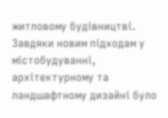житловому будівництві. Завдяки новим підходам у містобудуванні, архітектурному та ландшафтному дизайні було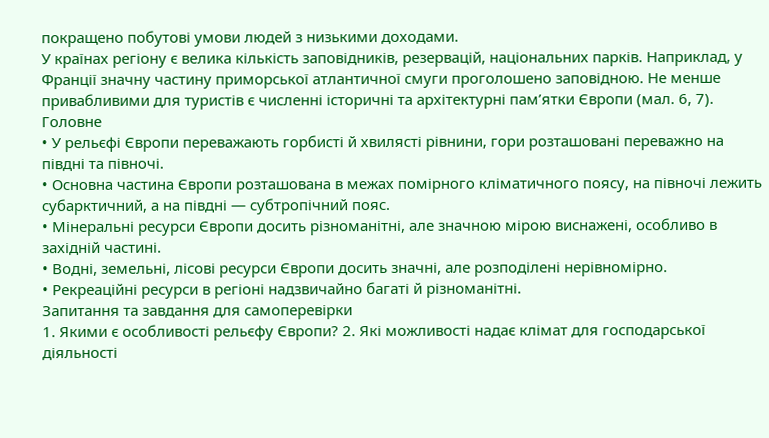покращено побутові умови людей з низькими доходами.
У країнах регіону є велика кількість заповідників, резервацій, національних парків. Наприклад, у Франції значну частину приморської атлантичної смуги проголошено заповідною. Не менше привабливими для туристів є численні історичні та архітектурні пам’ятки Європи (мал. 6, 7).
Головне
• У рельєфі Європи переважають горбисті й хвилясті рівнини, гори розташовані переважно на півдні та півночі.
• Основна частина Європи розташована в межах помірного кліматичного поясу, на півночі лежить субарктичний, а на півдні — субтропічний пояс.
• Мінеральні ресурси Європи досить різноманітні, але значною мірою виснажені, особливо в західній частині.
• Водні, земельні, лісові ресурси Європи досить значні, але розподілені нерівномірно.
• Рекреаційні ресурси в регіоні надзвичайно багаті й різноманітні.
Запитання та завдання для самоперевірки
1. Якими є особливості рельєфу Європи? 2. Які можливості надає клімат для господарської діяльності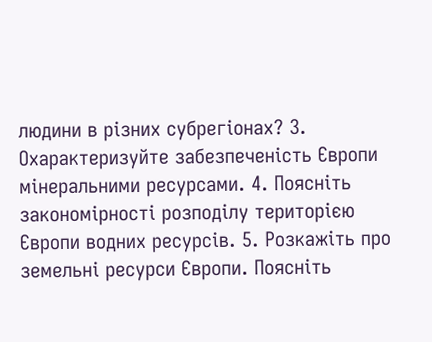людини в різних субрегіонах? 3. Охарактеризуйте забезпеченість Європи мінеральними ресурсами. 4. Поясніть закономірності розподілу територією Європи водних ресурсів. 5. Розкажіть про земельні ресурси Європи. Поясніть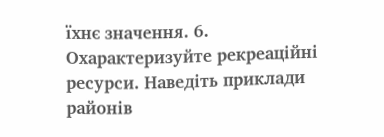їхнє значення. 6. Охарактеризуйте рекреаційні ресурси. Наведіть приклади районів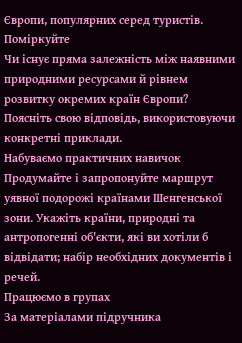Європи, популярних серед туристів.
Поміркуйте
Чи існує пряма залежність між наявними природними ресурсами й рівнем розвитку окремих країн Європи? Поясніть свою відповідь, використовуючи конкретні приклади.
Набуваємо практичних навичок
Продумайте і запропонуйте маршрут уявної подорожі країнами Шенгенської зони. Укажіть країни, природні та антропогенні об'єкти, які ви хотіли б відвідати; набір необхідних документів і речей.
Працюємо в групах
За матеріалами підручника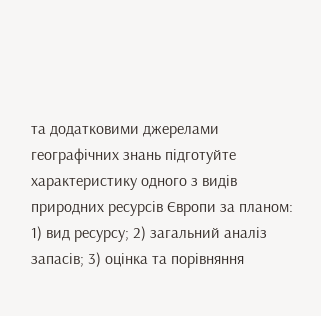та додатковими джерелами географічних знань підготуйте характеристику одного з видів природних ресурсів Європи за планом: 1) вид ресурсу; 2) загальний аналіз запасів; 3) оцінка та порівняння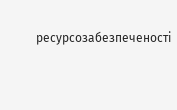ресурсозабезпеченості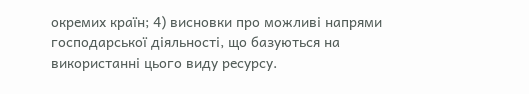окремих країн; 4) висновки про можливі напрями господарської діяльності, що базуються на використанні цього виду ресурсу.